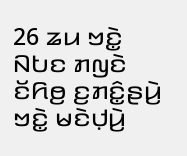26 ꤘꤣ ꤠꤢꤧ꤭ ꤡꤝꤢ ꤊꤜꤢꤧ ꤢꤩꤖꤥ꤬ ꤢ꤬ꤊꤢꤨ꤭ꤔꤣꤧ꤬ ꤠꤢꤧ꤭ ꤗꤢꤧꤓ꤫ꤣꤧ꤬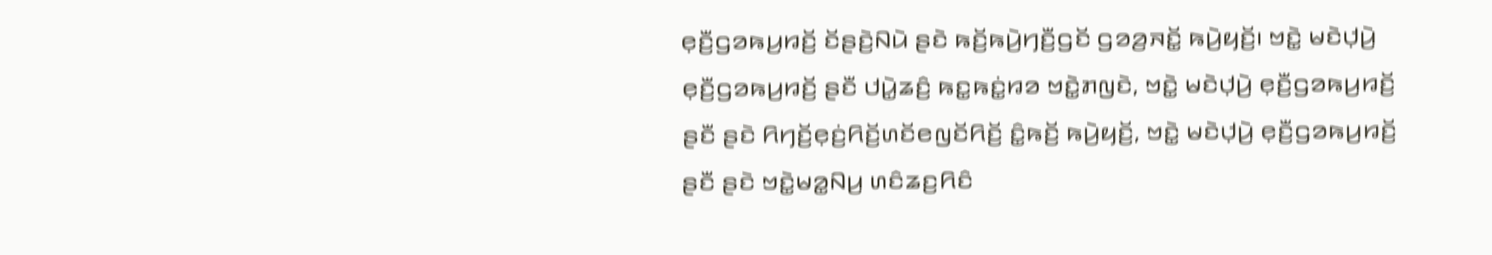ꤕ꤫ꤢꤪ꤬ꤞꤤꤒꤣ꤬ꤙꤢꤩ꤬ ꤢꤩꤔꤢꤧ꤬ꤡꤣꤧ ꤔꤢꤧ ꤒꤢꤩ꤬ꤒꤣꤧ꤬ꤚꤢꤪ꤬ꤞꤢꤩ ꤞꤤꤤ꤬ꤏꤢꤩ꤭ ꤒꤣꤧ꤬ꤟꤢꤩ꤬꤯ ꤠꤢꤧ꤭ ꤗꤢꤧꤓ꤫ꤣꤧ꤬ ꤕ꤫ꤢꤪ꤬ꤞꤤꤒꤣ꤬ꤙꤢꤩ꤬ ꤔꤢꤪ ꤓꤣꤧ꤭ꤘꤢꤨ꤬ ꤒꤢ꤭ꤒꤢꤦ꤭ꤙꤤ ꤠꤢꤧ꤭ꤊꤜꤢꤧ, ꤠꤢꤧ꤭ ꤗꤢꤧꤓ꤫ꤣꤧ꤬ ꤕ꤫ꤢꤪ꤬ꤞꤤꤒꤣ꤬ꤙꤢꤩ꤬ ꤔꤢꤪ ꤔꤢꤧ ꤖꤚꤢꤩ꤬ꤕ꤫ꤢꤦ꤬ꤖꤢꤩ꤬ꤛꤢꤩꤕꤜꤢꤩꤖꤢꤩ꤬ ꤢꤨ꤭ꤒꤢꤩ꤬ ꤒꤣꤧ꤬ꤟꤢꤩ꤬, ꤠꤢꤧ꤭ ꤗꤢꤧꤓ꤫ꤣꤧ꤬ ꤕ꤫ꤢꤪ꤬ꤞꤤꤒꤣ꤬ꤙꤢꤩ꤬ ꤔꤢꤪ ꤔꤢꤧ ꤠꤢꤧ꤭ꤗꤤ꤭ꤡꤣ꤬ ꤛꤢꤨꤘꤢ꤬ꤖꤢꤨ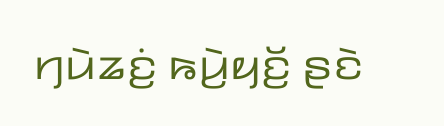ꤚꤣꤧꤘꤢꤦ꤬ ꤒꤣꤧ꤬ꤟꤢꤩ꤬ ꤔꤢꤧ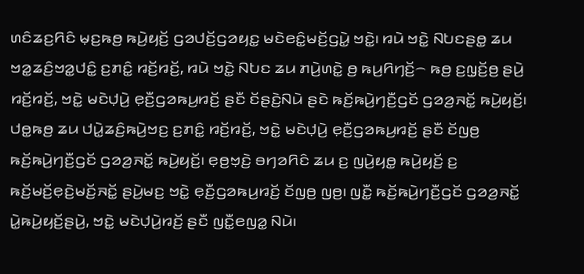ꤛꤢꤨꤘꤢ꤬ꤖꤢꤨ ꤗ꤫ꤢ꤬ꤒꤥ꤬ ꤒꤣꤧ꤬ꤟꤢꤩ꤬ ꤞꤤꤓꤢꤩ꤬ꤞꤤꤟꤢ꤭ ꤗꤢꤧꤕꤢꤨ꤭ꤗꤢꤩ꤬ꤞꤣꤧ꤭ ꤠꤢꤧ꤭꤯ ꤙꤣꤧ ꤠꤢꤧ꤭ ꤡꤝꤢꤔꤥ꤭ ꤘꤣ ꤠꤤ꤭ꤘꤢꤨ꤬ꤠꤤ꤭ꤓꤢꤨ꤭ ꤢ꤬ꤊꤢꤨ꤭ ꤙꤢꤩ꤬ꤙꤢꤩ꤬, ꤙꤣꤧ ꤠꤢꤧ꤭ ꤡꤝꤢ ꤘꤣ ꤊꤣꤧ꤬ꤛꤢꤧ꤭ ꤥ꤬ ꤒꤣ꤬ꤖꤚꤢꤩ꤬꤮ ꤒꤥ꤬ ꤢ꤬ꤜ꤫ꤢꤩ꤬ꤥ꤬ ꤔꤣꤧ꤬ ꤙꤢꤩ꤬ꤙꤢꤩ꤬, ꤠꤢꤧ꤭ ꤗꤢꤧꤓ꤫ꤣꤧ꤬ ꤕ꤫ꤢꤪ꤬ꤞꤤꤒꤣ꤬ꤙꤢꤩ꤬ ꤔꤢꤪ ꤢꤩꤔꤢꤧ꤬ꤡꤣꤧ ꤔꤢꤧ ꤒꤢꤩ꤬ꤒꤣꤧ꤬ꤚꤢꤪ꤬ꤞꤢꤩ ꤞꤤꤤ꤬ꤏꤢꤩ꤭ ꤒꤣꤧ꤬ꤟꤢꤩ꤬꤯ ꤓꤥ꤭ꤒꤥ꤬ ꤘꤣ ꤓꤣꤧ꤭ꤘꤢꤨ꤬ꤒꤣꤧ꤬ꤠꤢ꤬ ꤢ꤬ꤊꤢꤨ꤭ ꤙꤢꤩ꤬ꤙꤢꤩ꤬, ꤠꤢꤧ꤭ ꤗꤢꤧꤓ꤫ꤣꤧ꤬ ꤕ꤫ꤢꤪ꤬ꤞꤤꤒꤣ꤬ꤙꤢꤩ꤬ ꤔꤢꤪ ꤢꤩꤜꤥ꤬ ꤒꤢꤩ꤬ꤒꤣꤧ꤬ꤚꤢꤪ꤬ꤞꤢꤩ ꤞꤤꤤ꤬ꤏꤢꤩ꤭ ꤒꤣꤧ꤬ꤟꤢꤩ꤬꤯ ꤕ꤫ꤥ꤬ꤠ꤫ꤢꤧ꤬ ꤋꤚꤤꤖꤢꤨ ꤘꤣ ꤢ꤬ ꤜꤣꤧ꤬ꤟꤥ꤭ ꤒꤣꤧ꤬ꤟꤢꤩ꤬ ꤢ꤬ ꤒꤢꤩ꤬ꤗꤢꤩ꤬ꤕ꤫ꤢꤧ꤬ꤗꤢꤩ꤬ꤏꤢꤩ꤭ ꤔꤣꤧ꤬ꤗꤢ꤬ ꤠꤢꤧ꤭ ꤕ꤫ꤢꤪ꤬ꤞꤤꤒꤣ꤬ꤙꤢꤩ꤬ ꤢꤩꤜꤥ꤬ ꤜꤥ꤬꤯ ꤜꤢꤪ꤭ ꤒꤢꤩ꤬ꤒꤣꤧ꤬ꤚꤢꤪ꤬ꤞꤢꤩ ꤞꤤꤤ꤬ꤏꤢꤩ꤭ ꤣꤧ꤭ꤒꤣꤧ꤬ꤟꤢꤩ꤬ꤔꤣꤧ꤬, ꤠꤢꤧ꤭ ꤗꤢꤧꤓ꤫ꤣꤧ꤬ꤙꤢꤩ꤬ ꤔꤢꤪ ꤜꤢꤪ꤭ꤕꤜꤤ꤭ ꤡꤣꤧ꤯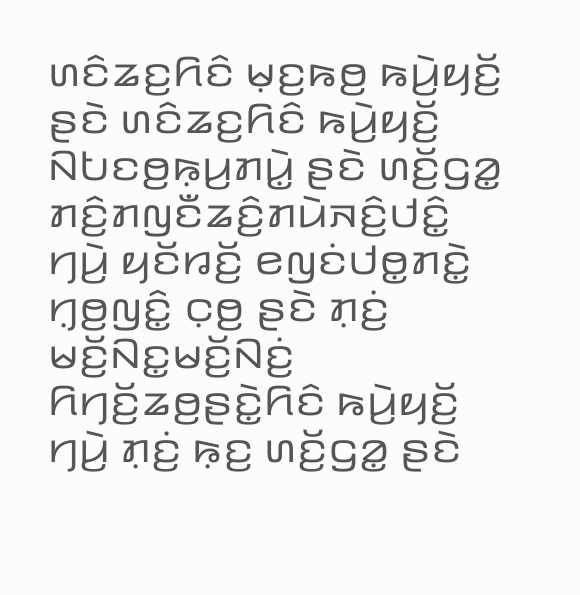ꤛꤢꤨꤘꤢ꤬ꤖꤢꤨ ꤗ꤫ꤢ꤬ꤒꤥ꤬ ꤒꤣꤧ꤬ꤟꤢꤩ꤬ ꤔꤢꤧ ꤛꤢꤨꤘꤢ꤬ꤖꤢꤨ ꤒꤣꤧ꤬ꤟꤢꤩ꤬ ꤡꤝꤢꤥ꤬ꤒ꤫ꤣ꤬ꤊꤣꤧ꤭ ꤔꤢꤧ ꤛꤢꤩ꤬ꤞꤤ꤭ ꤊꤢꤨ꤬ꤊꤜꤢꤪꤘꤢꤨ꤬ꤊꤣꤧꤏꤢꤨ꤬ꤓꤢꤨ꤭ ꤚꤣꤧ꤬ ꤟꤢꤩꤙꤢꤩ꤬ ꤕꤜꤢꤦꤓꤥ꤭ꤊꤢꤧ꤭ ꤚ꤫ꤥ꤬ꤜꤢꤨ꤭ ꤍ꤫ꤥ꤬ ꤔꤢꤧ ꤊ꤫ꤢꤦ꤬ ꤗꤢꤩ꤬ꤡꤢ꤭ꤗꤢꤩ꤬ꤡꤢꤦ꤬ ꤖꤚꤢꤩ꤬ꤘꤥ꤬ꤔꤢꤧ꤭ꤖꤢꤨ ꤒꤣꤧ꤬ꤟꤢꤩ꤬ ꤚꤣꤧ꤬ ꤊ꤫ꤢꤦ꤬ ꤒ꤫ꤢ꤬ ꤛꤢꤩ꤬ꤞꤤ꤭ ꤔꤢꤧ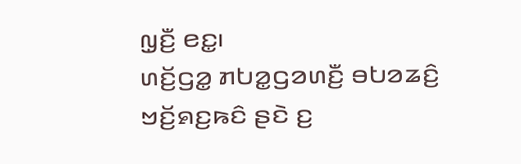ꤜ꤫ꤢꤪ꤬ ꤕꤢ꤭꤯
ꤛꤢꤩ꤬ꤞꤤ꤭ ꤊꤝꤤ꤭ꤞꤤꤛꤢꤪ꤬ ꤋꤝꤤꤘꤢꤨ꤬ ꤠꤢꤩ꤬ꤎꤢ꤬ꤒꤢꤨ ꤔꤢꤧ ꤢ꤬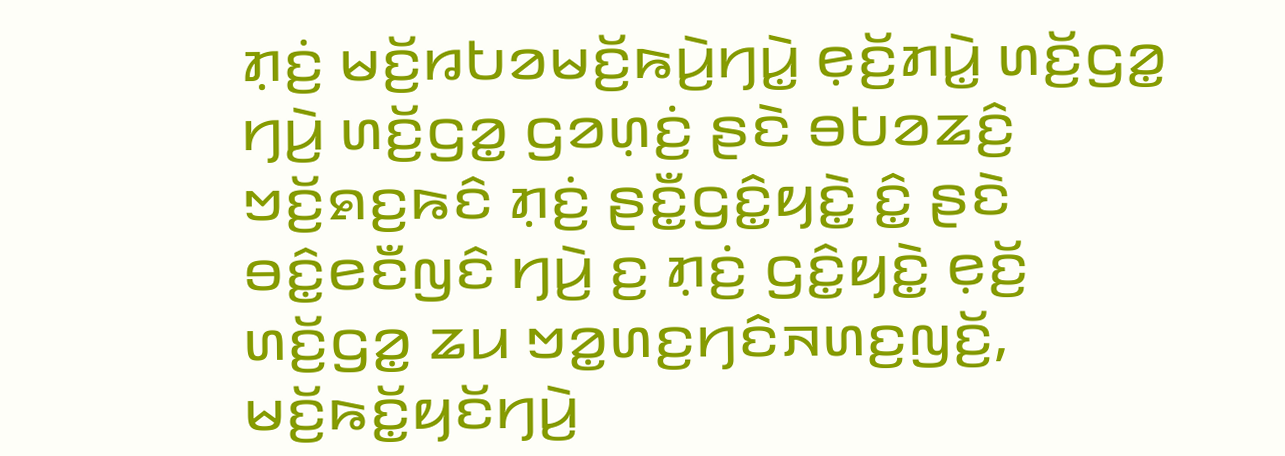ꤊ꤫ꤢꤦ꤬ ꤗꤢꤩ꤬ꤙꤝꤤꤗꤢꤩ꤬ꤒꤣꤧ꤬ꤚꤣꤧ꤭ ꤕ꤫ꤢꤩ꤬ꤊꤣꤧ꤭ ꤛꤢꤩ꤬ꤞꤤ꤭ ꤚꤣꤧ꤬ ꤛꤢꤩ꤬ꤞꤤ꤭ ꤞꤤꤛ꤫ꤢꤦ꤬ ꤔꤢꤧ ꤋꤝꤤꤘꤢꤨ꤬ ꤠꤢꤩ꤬ꤎꤢ꤬ꤒꤢꤨ ꤊ꤫ꤢꤦ꤬ ꤔꤢꤪ꤭ꤞꤢꤨ꤭ꤟꤢꤧ꤭ ꤢꤨ꤭ ꤔꤢꤧ ꤋꤢꤨ꤭ꤕꤢꤪꤜꤢꤨ ꤚꤣꤧ꤬ ꤢ꤬ ꤊ꤫ꤢꤦ꤬ ꤞꤢꤨ꤭ꤟꤢꤧ꤭ ꤕ꤫ꤢꤩ꤬ ꤛꤢꤩ꤬ꤞꤤ꤭ ꤘꤣ ꤠꤤ꤭ꤛꤢ꤬ꤚꤢꤨꤏꤛꤢ꤬ꤜꤢꤩ꤬, ꤗꤢꤩ꤬ꤒꤢꤩ꤭ꤟꤢꤩꤚꤣꤧ꤬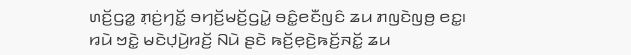ꤛꤢꤩ꤬ꤞꤤ꤭ ꤊ꤫ꤢꤦ꤬ꤚꤢꤩ꤭ ꤋꤚꤢꤩ꤬ꤗꤢꤩ꤬ꤞꤣꤧ꤭ ꤋꤢꤨ꤭ꤕꤢꤪꤜꤢꤨ ꤘꤣ ꤊꤜꤢꤧꤜꤥ꤬ ꤕꤢ꤭꤯
ꤙꤣꤧ ꤠꤢꤧ꤭ ꤗꤢꤧꤓ꤫ꤣꤧ꤬ꤙꤢꤩ꤬ ꤡꤣꤧ ꤔꤢꤧ ꤒꤢꤩ꤬ꤕ꤫ꤢꤧ꤬ꤒꤢꤩ꤬ꤏꤢꤩ꤭ ꤘꤣ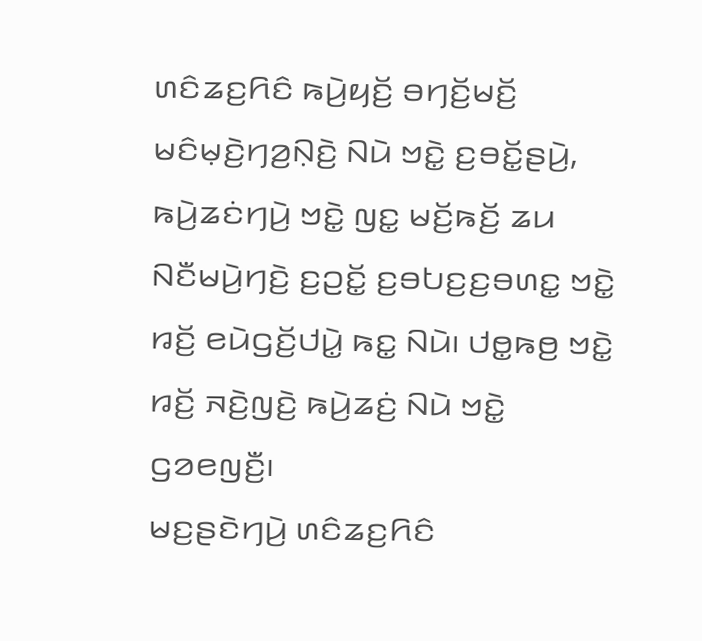ꤛꤢꤨꤘꤢ꤬ꤖꤢꤨ ꤒꤣꤧ꤬ꤟꤢꤩ꤬ ꤋꤚꤢꤩ꤬ꤗꤢꤩ꤬ ꤗꤢꤨꤗ꤫ꤢꤧ꤬ꤚꤤ꤬ꤡ꤫ꤢꤧ꤬ ꤡꤣꤧ ꤠꤢꤧ꤭ ꤢ꤬ꤋꤢꤩ꤭ꤔꤣꤧ꤬, ꤒꤣꤧ꤬ꤘꤢꤦꤚꤣꤧ꤬ ꤠꤢꤧ꤭ ꤜꤢ꤭ ꤗꤢꤩ꤬ꤒꤢꤩ꤬ ꤘꤣ ꤡꤢꤪꤗꤣꤧ꤬ꤚꤢꤧ꤬ ꤢ꤬ꤑꤢꤩ꤭ ꤢ꤬ꤋꤝꤢ꤬ꤢ꤬ꤋꤛꤢ꤭ ꤠꤢꤧ꤭ ꤙꤢꤩ꤬ ꤕꤣꤧꤞꤢꤩ꤬ꤓꤣꤧ꤭ ꤒꤢ꤭ ꤡꤣꤧ꤯ ꤓꤥ꤭ꤒꤥ꤬ ꤠꤢꤧ꤭ ꤙꤢꤩ꤬ ꤏꤢꤧ꤬ꤜꤢꤧ꤬ ꤒꤣꤧ꤬ꤘꤢꤦ꤬ ꤡꤣꤧ ꤠꤢꤧ꤭ ꤞꤤꤕꤜꤢꤪ꤬꤯
ꤗꤢ꤬ꤔꤢꤧꤚꤣꤧ꤬ ꤛꤢꤨꤘꤢ꤬ꤖꤢꤨ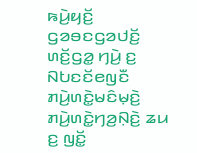ꤒꤣꤧ꤬ꤟꤢꤩ꤬ ꤞꤤꤋꤢꤞꤤꤓꤢꤩ꤬ ꤛꤢꤩ꤬ꤞꤤ꤭ ꤚꤣꤧ꤬ ꤢ꤬ ꤡꤝꤢꤢꤩꤕꤜꤢꤪ ꤊꤣꤧ꤬ꤛꤢꤧ꤭ꤗꤢꤨꤗ꤫ꤢꤧ꤬ ꤊꤣꤧ꤬ꤛꤢꤧ꤭ꤚꤤ꤬ꤡ꤫ꤢꤧ꤬ ꤘꤣ ꤢ꤬ ꤜꤢꤩ꤭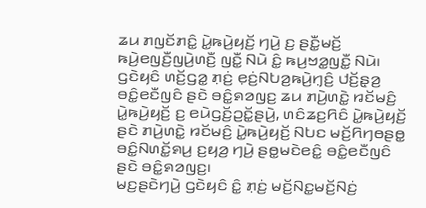ꤘꤣ ꤊꤜꤢꤩꤊꤢꤨ꤭ ꤣꤧ꤭ꤒꤣꤧ꤬ꤟꤢꤩ꤬ ꤚꤣꤧ꤬ ꤢ꤬ ꤔꤢꤪ꤭ꤗꤢꤩ꤬ ꤒꤣꤧ꤬ꤕꤜꤢꤪ꤬ꤜꤣꤧ꤬ꤛꤢꤪ꤬ ꤜꤢꤪ꤭ ꤡꤣꤧ ꤢꤨ꤭ ꤒꤣ꤬ꤠꤤ꤭ꤜꤢꤪ꤭ ꤡꤣꤧ꤯ ꤞꤢꤧꤟꤢꤨ ꤛꤢꤩ꤬ꤞꤤ꤭ ꤊ꤫ꤢꤦ꤬ ꤕ꤫ꤢꤦ꤬ꤡꤝꤤ꤬ꤒꤣꤧ꤬ꤚ꤫ꤢꤨ꤬ ꤓꤢꤩ꤬ꤔ꤫ꤤ꤬ ꤋꤢꤨ꤭ꤕꤢꤪꤜꤢꤨ ꤔꤢꤧ ꤋꤢꤨ꤭ꤎꤤꤜꤢ꤬ ꤘꤣ ꤊꤣꤧ꤬ꤛꤢꤧ꤭ ꤙꤢꤩꤗꤢꤨ꤬ ꤣꤧ꤭ꤒꤣꤧ꤬ꤟꤢꤩ꤬ ꤢ꤬ ꤕꤣꤧꤞꤢꤩ꤬ꤑꤢꤩ꤭ꤔꤣꤧ꤬, ꤛꤢꤨꤘꤢ꤬ꤖꤢꤨ ꤣꤧ꤭ꤒꤣꤧ꤬ꤟꤢꤩ꤬ ꤔꤢꤧ ꤊꤣꤧ꤬ꤛꤢꤧ꤭ ꤙꤢꤩꤗꤢꤨ꤬ ꤣꤧ꤭ꤒꤣꤧ꤬ꤟꤢꤩ꤬ ꤡꤝꤢ ꤗꤢꤩ꤬ꤖꤚꤥꤔꤥ꤭ ꤋꤢꤨ꤭ꤡꤛꤢꤩ꤭ꤎꤣ꤬ ꤢ꤬ꤟꤤ꤬ ꤚꤣꤧ꤬ ꤔꤥ꤭ꤗꤢꤧꤕꤢꤨ꤭ ꤋꤢꤨ꤭ꤕꤢꤪꤜꤢꤨ ꤔꤢꤧ ꤋꤢꤨ꤭ꤎꤤꤜꤢ꤬꤯
ꤗꤢ꤬ꤔꤢꤧꤚꤣꤧ꤬ ꤞꤢꤧꤟꤢꤨ ꤢꤨ꤭ ꤊ꤫ꤢꤦ꤬ ꤗꤢꤩ꤬ꤡꤢ꤭ꤗꤢꤩ꤬ꤡꤢꤦ꤬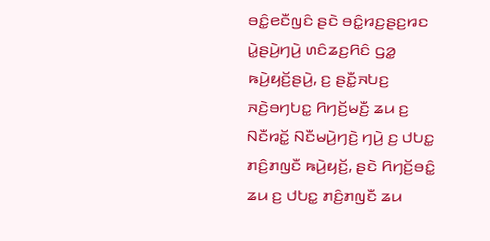ꤋꤢꤨ꤭ꤕꤢꤪꤜꤢꤨ ꤔꤢꤧ ꤋꤢꤨ꤭ꤙꤢ꤬ꤔꤢ꤬ꤙꤢ ꤣꤧ꤭ꤔꤣꤧ꤬ꤚꤣꤧ꤬ ꤛꤢꤨꤘꤢ꤬ꤖꤢꤨ ꤞꤤ꤭ ꤒꤣꤧ꤬ꤟꤢꤩ꤬ꤔꤣꤧ꤬, ꤢ꤬ ꤔꤢꤪ꤭ꤏꤝꤢ꤬ ꤏꤢꤧ꤬ꤋꤚꤝꤢ꤭ ꤖꤚꤢꤩ꤬ꤗꤢꤪ꤬ ꤘꤣ ꤢ꤬ ꤡꤢꤪꤙꤢꤩ꤭ ꤡꤢꤪꤗꤣꤧ꤬ꤚꤢꤧ꤬ ꤚꤣꤧ꤬ ꤢ꤬ ꤓꤝꤢ꤭ ꤊꤢꤨ꤬ꤊꤜꤢꤪ ꤒꤣꤧ꤬ꤟꤢꤩ꤬, ꤔꤢꤧ ꤖꤚꤢꤩ꤬ꤋꤢꤨ꤭ ꤘꤣ ꤢ꤬ ꤓꤝꤢ꤭ ꤊꤢꤨ꤬ꤊꤜꤢꤪ ꤘꤣ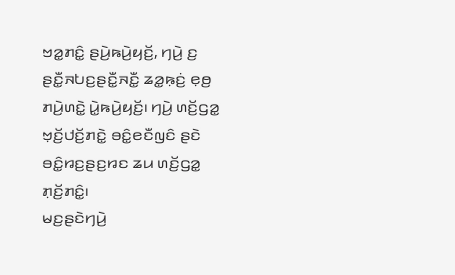ꤠꤤ꤭ꤊꤢꤨ꤭ ꤔꤣꤧ꤬ꤒꤣꤧ꤬ꤟꤢꤩ꤬, ꤚꤣꤧ꤬ ꤢ꤬ ꤔꤢꤪ꤭ꤏꤝꤢ꤬ꤔꤢꤪ꤭ꤏꤢꤪ꤭ ꤘꤤ꤭ꤒ꤫ꤢꤦ꤬ ꤕ꤫ꤥ꤬ ꤊꤣꤧ꤬ꤛꤢꤧ꤭ ꤣꤧ꤭ꤒꤣꤧ꤬ꤟꤢꤩ꤬꤯ ꤚꤣꤧ꤬ ꤛꤢꤩ꤬ꤞꤤ꤭ ꤠ꤫ꤢꤩ꤬ꤓꤢꤩ꤬ꤊꤢꤧ꤭ ꤋꤢꤨ꤭ꤕꤢꤪꤜꤢꤨ ꤔꤢꤧ ꤋꤢꤨ꤭ꤙꤢ꤬ꤔꤢ꤬ꤙꤢ ꤘꤣ ꤛꤢꤩ꤬ꤞꤤ꤭ ꤊ꤫ꤢꤩ꤬ꤊꤢꤨ꤭꤯
ꤗꤢ꤬ꤔꤢꤧꤚꤣꤧ꤬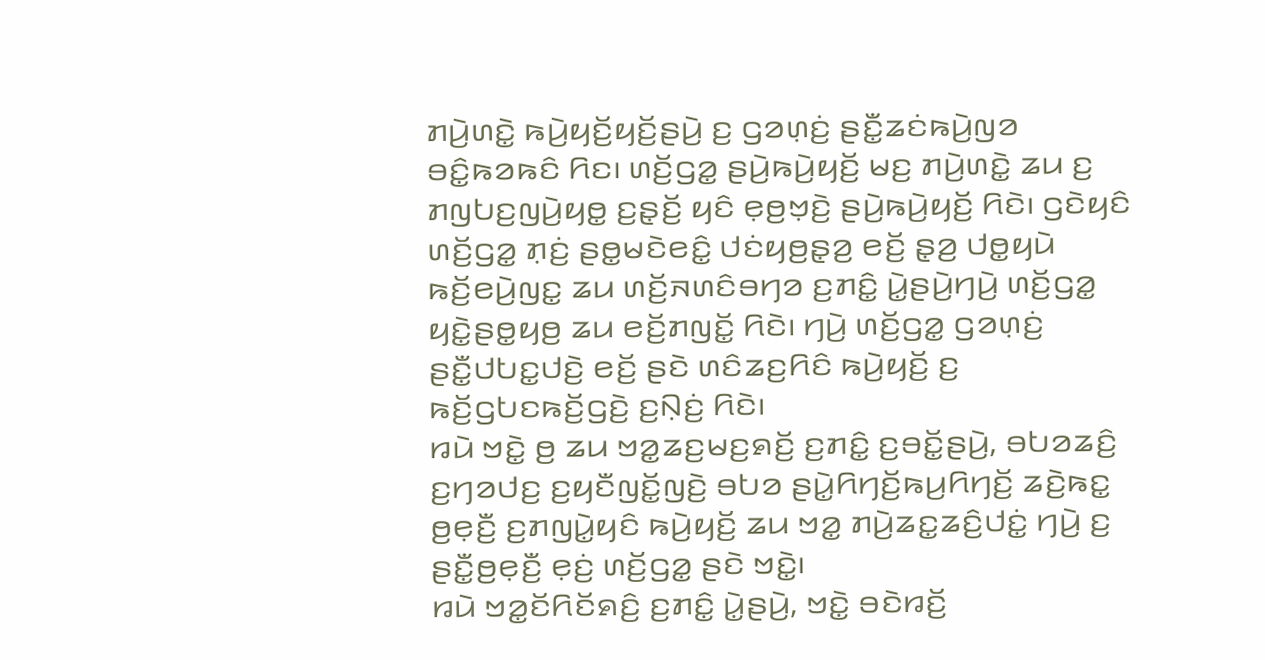ꤊꤣꤧ꤬ꤛꤢꤧ꤭ ꤒꤣꤧ꤬ꤟꤢꤩ꤬ꤟꤢꤩ꤬ꤔꤣꤧ꤬ ꤢ꤬ ꤞꤤꤛ꤫ꤢꤦ꤬ ꤔꤢꤪ꤭ꤘꤢꤦꤒꤣꤧ꤬ꤜꤤ ꤋꤢꤨ꤭ꤒꤤꤒꤢꤨ ꤖꤢ꤯ ꤛꤢꤩ꤬ꤞꤤ꤭ ꤔꤣꤧ꤬ꤒꤣꤧ꤬ꤟꤢꤩ꤬ ꤗꤢ꤬ ꤊꤣꤧ꤬ꤛꤢꤧ꤭ ꤘꤣ ꤢ꤬ ꤊꤜꤝꤢ꤬ꤜꤣꤧ꤬ꤟꤥ꤭ ꤢ꤬ꤔ꤫ꤢꤩ꤬ ꤟꤢꤨ ꤕ꤫ꤥ꤬ꤠ꤫ꤢꤧ꤬ ꤔꤣꤧ꤬ꤒꤣꤧ꤬ꤟꤢꤩ꤬ ꤖꤢꤧ꤯ ꤞꤢꤧꤟꤢꤨ ꤛꤢꤩ꤬ꤞꤤ꤭ ꤊ꤫ꤢꤦ꤬ ꤔꤥ꤭ꤗꤢꤧꤕꤢꤨ꤭ ꤓꤢꤦꤟꤥ꤬ꤔ꤫ꤤ꤬ ꤕꤢꤩ꤬ ꤔ꤫ꤤ꤬ ꤓꤥ꤭ꤟꤣꤧ ꤒꤢꤩ꤬ꤕꤣꤧ꤬ꤜꤢ꤭ ꤘꤣ ꤛꤢꤩ꤬ꤏꤛꤢꤨꤋꤚꤤ ꤢ꤬ꤊꤢꤨ꤭ ꤣꤧ꤭ꤔꤣꤧ꤬ꤚꤣꤧ꤬ ꤛꤢꤩ꤬ꤞꤤ꤭ ꤟꤢꤧ꤭ꤔꤥ꤭ꤟꤥ꤬ ꤘꤣ ꤕꤢꤩ꤬ꤊꤜꤢꤩ꤭ ꤖꤢꤧ꤯ ꤚꤣꤧ꤬ ꤛꤢꤩ꤬ꤞꤤ꤭ ꤞꤤꤛ꤫ꤢꤦ꤬ ꤔꤢꤪ꤭ꤓꤝꤢ꤭ꤓꤢꤧ꤬ ꤕꤢꤩ꤬ ꤔꤢꤧ ꤛꤢꤨꤘꤢ꤬ꤖꤢꤨ ꤒꤣꤧ꤬ꤟꤢꤩ꤬ ꤢ꤬ ꤒꤢꤩ꤬ꤞꤝꤢꤒꤢꤩ꤬ꤞꤢꤧ꤬ ꤢ꤬ꤡ꤫ꤢꤦ꤬ ꤖꤢꤧ꤯
ꤙꤣꤧ ꤠꤢꤧ꤭ ꤥ꤬ ꤘꤣ ꤠꤤ꤭ꤘꤢ꤬ꤗꤢ꤬ꤎꤢꤩ꤬ ꤢ꤬ꤊꤢꤨ꤭ ꤢ꤬ꤋꤢꤩ꤭ꤔꤣꤧ꤬, ꤋꤝꤤꤘꤢꤨ꤬ ꤢ꤬ꤚꤤꤓꤢ꤬ ꤢ꤬ꤟꤢꤪꤜꤢꤩ꤭ꤜꤢꤧ꤬ ꤋꤝꤤ ꤔꤣꤧ꤭ꤖꤚꤢꤩ꤬ꤒꤣ꤬ꤖꤚꤢꤩ꤬ ꤘꤢꤧ꤬ꤒꤢ꤭ ꤥ꤬ꤕ꤫ꤢꤪ꤬ ꤢ꤬ꤊꤜꤣꤧ꤭ꤟꤢꤨ ꤒꤣꤧ꤬ꤟꤢꤩ꤬ ꤘꤣ ꤠꤤ꤭ ꤊꤣꤧ꤬ꤘꤢ꤭ꤘꤢꤨ꤬ꤓꤢꤦ꤭ ꤚꤣꤧ꤬ ꤢ꤬ ꤔꤢꤪ꤭ꤥ꤬ꤕ꤫ꤢꤪ꤬ ꤕ꤫ꤢꤦ꤬ ꤛꤢꤩ꤬ꤞꤤ꤭ ꤔꤢꤧ ꤠꤢꤧ꤭꤯
ꤙꤣꤧ ꤠꤤ꤭ꤢꤩꤖꤢꤩꤎꤢꤨ꤬ ꤢ꤬ꤊꤢꤨ꤭ ꤣꤧ꤭ꤔꤣꤧ꤬, ꤠꤢꤧ꤭ ꤋꤢꤧꤙꤢꤩ꤬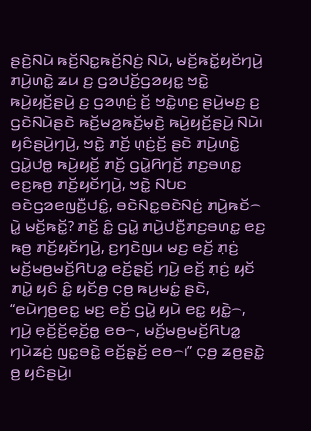ꤔꤢꤧ꤬ꤡꤣꤧ ꤒꤢꤩ꤬ꤡꤢ꤭ꤒꤢꤩ꤬ꤡꤢꤦ꤬ ꤡꤣꤧ, ꤗꤢꤩ꤬ꤒꤢꤩ꤭ꤟꤢꤩꤚꤣꤧ꤬ ꤊꤣꤧ꤬ꤛꤢꤧ꤭ ꤘꤣ ꤢ꤬ ꤞꤤꤓꤢꤩ꤬ꤞꤤꤟꤢ꤭ ꤠꤢꤧ꤭ ꤒꤣꤧ꤬ꤟꤢꤩ꤬ꤔꤣꤧ꤬ ꤢ꤬ ꤞꤤꤛ꤫ꤢꤦ꤬ ꤢꤩ꤬ ꤠꤢꤧ꤭ꤛꤢ꤬ ꤔꤣꤧ꤬ꤗꤢ꤬ ꤢ꤬ ꤞꤢꤧꤡꤣꤧꤔꤢꤧ ꤒꤢꤩ꤬ꤗꤤ꤬ꤒꤢꤩ꤬ꤗ꤫ꤢꤧ꤬ ꤒꤣꤧ꤬ꤟꤢꤩ꤬ꤔꤣꤧ꤬ ꤡꤣꤧ꤯ ꤟꤢꤨꤔꤣꤧ꤬ꤚꤣꤧ꤬, ꤠꤢꤧ꤭ ꤊꤢꤩ꤬ ꤛ꤫ꤢꤦ꤬ꤢꤩ꤬ ꤔꤢꤧ ꤊꤣꤧ꤬ꤛꤢꤧ꤭ ꤞꤣꤧ꤭ꤓꤥ꤭ ꤒꤣꤧ꤬ꤟꤢꤩ꤬ ꤊꤢꤩ꤬ ꤞꤣꤧ꤭ꤖꤚꤢꤩ꤬ ꤊꤢ꤬ꤋꤛꤢ꤭ ꤕꤢ꤬ꤒꤥ꤬ ꤊꤢꤩ꤬ꤟꤢꤩꤚꤣꤧ꤬, ꤠꤢꤧ꤭ ꤡꤝꤢ ꤋꤢꤧꤞꤤꤕꤜꤢꤪ꤬ꤓꤢꤨ꤭, ꤋꤢꤧꤡꤢ꤭ꤋꤢꤧꤡꤢꤦ꤬ ꤊꤣꤧ꤬ꤒꤢꤩ꤮ ꤣꤧ꤭ ꤗꤢꤩ꤬ꤒꤢꤩ꤭? ꤊꤢꤩ꤬ ꤢꤨ꤭ ꤞꤣꤧ꤭ ꤊꤣꤧ꤬ꤓꤢꤪ꤬ꤊꤢ꤬ꤋꤛꤢ꤭ ꤕꤢ꤬ ꤒꤥ꤬ ꤊꤢꤩ꤬ꤟꤢꤩꤚꤣꤧ꤬, ꤢ꤬ꤚꤢꤧꤜꤣ ꤗꤢ꤬ ꤕꤢꤩ꤬ ꤊ꤫ꤢꤦ꤬ ꤗꤢꤩ꤬ꤗꤥ꤬ꤗꤢꤩ꤬ꤖꤝꤤ꤭ ꤕꤢꤩ꤬ꤔ꤫ꤢꤩ꤬ ꤚꤣꤧ꤬ ꤕꤢꤩ꤬ ꤊ꤫ꤢꤦ꤬ ꤟꤢꤩ ꤊꤣꤧ꤭ ꤟꤢꤨ ꤢꤨ꤭ ꤟꤢꤩꤥ꤬ ꤍ꤫ꤥ꤬ ꤒꤣ꤬ꤗꤢꤦ꤭ ꤔꤢꤧ, “ꤕꤣꤧꤚꤥ꤬ꤕꤢ꤭ ꤗꤢ꤬ ꤕꤢꤩ꤬ ꤞꤣꤧ꤭ ꤟꤣꤧ ꤕꤢ꤭ ꤟꤢꤧ꤭꤮, ꤚꤣꤧ꤬ ꤕ꤫ꤢꤩ꤬ꤢꤩ꤬ꤕ꤫ꤢꤩ꤬ꤥ꤭ ꤕꤥ꤮, ꤗꤢꤩ꤬ꤗꤥ꤬ꤗꤢꤩ꤬ꤖꤝꤤ꤭ ꤚꤣꤧꤘꤢꤦ꤬ ꤜꤢ꤭ꤋꤢꤧ꤭ ꤕꤢꤩ꤬ꤔ꤫ꤢꤩ꤬ ꤕꤥ꤮꤯” ꤍ꤫ꤥ꤬ ꤘꤥ꤬ꤔꤢꤧ꤭ ꤥ꤬ ꤟꤢꤨꤔꤣꤧ꤬꤯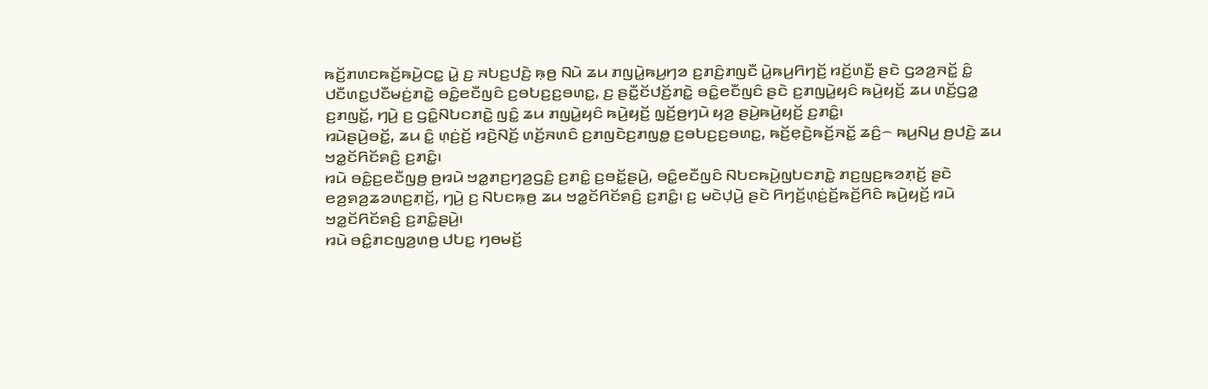ꤒꤢꤩ꤬ꤊꤛꤢꤒꤢꤩ꤬ꤒꤣꤧ꤬ꤍꤢ꤭ ꤣꤧ꤭ ꤢ꤬ ꤏꤝꤢ꤬ꤓꤢꤧ꤬ ꤒ꤫ꤥ꤬ ꤡꤣꤧ ꤘꤣ ꤊꤜꤣꤧ꤭ꤒꤣ꤬ꤚꤤ ꤢ꤬ꤊꤢꤨ꤬ꤊꤜꤢꤪ ꤣꤧ꤭ꤒꤣ꤬ꤖꤚꤢꤩ꤬ ꤙꤢꤩ꤬ꤛꤢꤪ꤬ ꤔꤢꤧ ꤞꤤꤤ꤬ꤏꤢꤩ꤭ ꤢꤨ꤭ ꤓꤢꤪꤛꤢ꤭ꤓꤢꤪꤗꤢꤦ꤬ꤊꤢꤧ꤭ ꤋꤢꤨ꤭ꤕꤢꤪꤜꤢꤨ ꤢ꤬ꤋꤝꤢ꤬ꤢ꤬ꤋꤛꤢ꤭, ꤢ꤬ ꤔꤢꤪ꤭ꤢꤩꤓꤢꤩ꤬ꤊꤢꤧ꤭ ꤋꤢꤨ꤭ꤕꤢꤪꤜꤢꤨ ꤔꤢꤧ ꤢ꤬ꤊꤜꤣꤧ꤭ꤟꤢꤨ ꤒꤣꤧ꤬ꤟꤢꤩ꤬ ꤘꤣ ꤛꤢꤩ꤬ꤞꤤ꤭ ꤢ꤬ꤊꤜꤢꤩ꤭, ꤚꤣꤧ꤬ ꤢ꤬ ꤞꤢꤨ꤭ꤡꤝꤢꤊꤢꤧ꤭ ꤜꤢꤨ꤭ ꤘꤣ ꤊꤜꤣꤧ꤭ꤟꤢꤨ ꤒꤣꤧ꤬ꤟꤢꤩ꤬ ꤜ꤫ꤢꤩ꤬ꤥ꤬ꤚꤣꤧ ꤟꤤ꤬ ꤔꤣꤧ꤬ꤒꤣꤧ꤬ꤟꤢꤩ꤬ ꤢ꤬ꤊꤢꤨ꤭꤯
ꤙꤣꤧꤔꤣꤧ꤬ꤋꤢꤩ꤭, ꤘꤣ ꤢꤨ꤭ ꤛ꤫ꤢꤦ꤬ꤢꤩ꤬ ꤙꤢꤧ꤬ꤡꤢꤩ꤬ ꤛꤢꤩ꤬ꤏꤛꤢꤨ ꤢ꤬ꤊꤜꤢꤧꤢ꤬ꤊꤜꤥ꤭ ꤢ꤬ꤋꤝꤢ꤬ꤢ꤬ꤋꤛꤢ꤭, ꤒꤢꤩ꤬ꤕ꤫ꤢꤧ꤬ꤒꤢꤩ꤬ꤏꤢꤩ꤭ ꤘꤢꤨ꤬꤮ ꤒꤣ꤬ꤡꤣ꤬ ꤥ꤬ꤓꤢꤧ꤬ ꤘꤣ ꤠꤤ꤭ꤢꤩꤖꤢꤩꤎꤢꤨ꤬ ꤢ꤬ꤊꤢꤨ꤭꤯
ꤙꤣꤧ ꤋꤢꤨ꤭ꤢ꤬ꤕꤢꤪꤜꤥ꤬ ꤥ꤬ꤙꤣꤧ ꤠꤤ꤭ꤊꤢ꤬ꤚꤤ꤬ꤞꤢꤨ꤬ ꤢ꤬ꤊꤢꤨ꤭ ꤢ꤬ꤋꤢꤩ꤭ꤔꤣꤧ꤬, ꤋꤢꤨ꤭ꤕꤢꤪꤜꤢꤨ ꤡꤝꤢꤒꤣꤧ꤬ꤜꤝꤢꤊꤢꤧ꤭ ꤊꤢ꤬ꤜꤢ꤬ꤒꤤꤊ꤫ꤢꤩ꤬ ꤔꤢꤧ ꤕꤤ꤬ꤎꤤ꤬ꤘꤤꤛꤢ꤬ꤊ꤫ꤢꤩ꤬, ꤚꤣꤧ꤬ ꤢ꤬ ꤡꤝꤢꤒ꤫ꤥ꤬ ꤘꤣ ꤠꤤ꤭ꤢꤩꤖꤢꤩꤎꤢꤨ꤬ ꤢ꤬ꤊꤢꤨ꤭꤯ ꤢ꤬ ꤗꤢꤧꤓ꤫ꤣꤧ꤬ ꤔꤢꤧ ꤖꤚꤢꤩ꤬ꤛ꤫ꤢꤦ꤬ꤢꤩ꤬ꤒꤢꤩ꤬ꤖꤢꤨ ꤒꤣꤧ꤬ꤟꤢꤩ꤬ ꤙꤣꤧ ꤠꤤ꤭ꤢꤩꤖꤢꤩꤎꤢꤨ꤬ ꤢ꤬ꤊꤢꤨ꤭ꤔꤣꤧ꤬꤯
ꤙꤣꤧ ꤋꤢꤨ꤭ꤊꤢꤜꤤ꤬ꤛꤥ꤬ ꤓꤝꤢ꤭ ꤚꤥꤗꤢꤩ꤬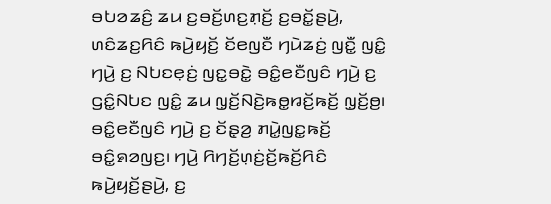ꤋꤝꤤꤘꤢꤨ꤬ ꤘꤣ ꤢ꤬ꤋꤢꤩ꤬ꤛꤢ꤬ꤊ꤫ꤢꤩ꤬ ꤢ꤬ꤋꤢꤩ꤭ꤔꤣꤧ꤬, ꤛꤢꤨꤘꤢ꤬ꤖꤢꤨ ꤒꤣꤧ꤬ꤟꤢꤩ꤬ ꤢꤩꤕꤜꤢꤪ ꤚꤣꤧꤘꤢꤦ꤬ ꤜꤢꤪ꤭ ꤜꤢꤨ꤭ ꤚꤣꤧ꤬ ꤢ꤬ ꤡꤝꤢꤕ꤫ꤢꤦ꤬ ꤜꤢ꤭ꤋꤢꤧ꤭ ꤋꤢꤨ꤭ꤕꤢꤪꤜꤢꤨ ꤚꤣꤧ꤬ ꤢ꤬ ꤞꤢꤨ꤭ꤡꤝꤢ ꤜꤢꤨ꤭ ꤘꤣ ꤜ꤫ꤢꤩ꤬ꤡꤢꤧ꤬ꤒꤥ꤭ꤙꤢꤩ꤬ꤒꤢꤩ꤬ ꤜ꤫ꤢꤩ꤬ꤥ꤬꤯
ꤋꤢꤨ꤭ꤕꤢꤪꤜꤢꤨ ꤚꤣꤧ꤬ ꤢ꤬ ꤢꤩꤔ꤫ꤤ꤬ ꤊꤣꤧ꤭ꤜꤢ꤭ꤒꤢꤩ꤬ ꤋꤢꤨ꤭ꤎꤤꤜꤢ꤬꤯ ꤚꤣꤧ꤬ ꤖꤚꤢꤩ꤬ꤛ꤫ꤢꤦ꤬ꤢꤩ꤬ꤒꤢꤩ꤬ꤖꤢꤨ ꤒꤣꤧ꤬ꤟꤢꤩ꤬ꤔꤣꤧ꤬, ꤢ꤬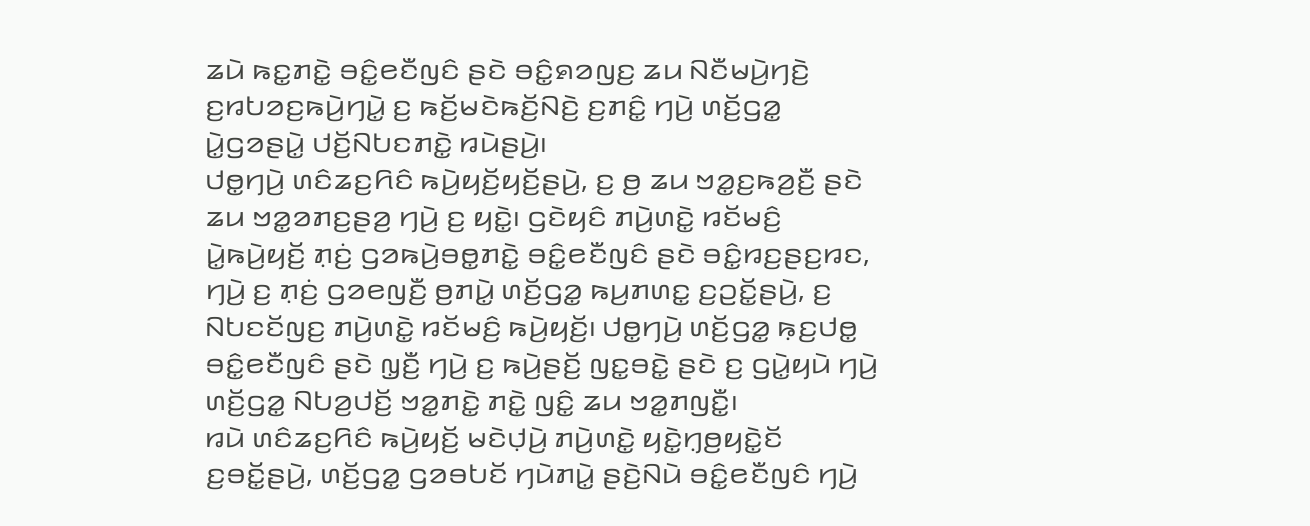ꤘꤣꤧ ꤒꤢ꤭ꤊꤢꤧ꤭ ꤋꤢꤨ꤭ꤕꤢꤪꤜꤢꤨ ꤔꤢꤧ ꤋꤢꤨ꤭ꤎꤤꤜꤢ꤬ ꤘꤣ ꤡꤢꤪꤗꤣꤧ꤬ꤚꤢꤧ꤬ ꤢ꤬ꤙꤝꤤꤢ꤬ꤒꤣꤧ꤬ꤚꤣꤧ꤭ ꤢ꤬ ꤒꤢꤩ꤬ꤗꤢꤧꤒꤢꤩ꤬ꤡꤢꤧ꤬ ꤢ꤬ꤊꤢꤨ꤭ ꤚꤣꤧ꤬ ꤛꤢꤩ꤬ꤞꤤ꤭ ꤣꤧ꤭ꤞꤤꤔꤣꤧ꤭ ꤓꤢꤩ꤬ꤡꤝꤢꤊꤢꤧ꤭ ꤙꤣꤧꤔꤣꤧ꤬꤯
ꤓꤥ꤭ꤚꤣꤧ꤬ ꤛꤢꤨꤘꤢ꤬ꤖꤢꤨ ꤒꤣꤧ꤬ꤟꤢꤩ꤬ꤟꤢꤩ꤬ꤔꤣꤧ꤬, ꤢ꤬ ꤥ꤬ ꤘꤣ ꤠꤤ꤭ꤢ꤬ꤒꤤ꤬ꤢꤪ꤬ ꤔꤢꤧ ꤘꤣ ꤠꤤ꤭ꤤꤊꤢ꤬ꤔꤤ꤬ ꤚꤣꤧ꤬ ꤢ꤬ ꤟꤢꤧ꤭꤯ ꤞꤢꤧꤟꤢꤨ ꤊꤣꤧ꤬ꤛꤢꤧ꤭ ꤙꤢꤩꤗꤢꤨ꤬ ꤣꤧ꤭ꤒꤣꤧ꤬ꤟꤢꤩ꤬ ꤊ꤫ꤢꤦ꤬ ꤞꤤꤒꤣꤧ꤬ꤋꤥ꤭ꤊꤢꤧ꤭ ꤋꤢꤨ꤭ꤕꤢꤪꤜꤢꤨ ꤔꤢꤧ ꤋꤢꤨ꤭ꤙꤢ꤬ꤔꤢ꤬ꤙꤢ, ꤚꤣꤧ꤬ ꤢ꤬ ꤊ꤫ꤢꤦ꤬ ꤞꤤꤕꤜꤢꤪ꤬ ꤥ꤬ꤊꤣꤧ꤭ ꤛꤢꤩ꤬ꤞꤤ꤭ ꤒꤣ꤬ꤊꤛꤢ꤭ ꤢ꤬ꤑꤢꤩ꤭ꤔꤣꤧ꤬, ꤢ꤬ ꤡꤝꤢꤢꤩꤜꤢ꤬ ꤊꤣꤧ꤬ꤛꤢꤧ꤭ ꤙꤢꤩꤗꤢꤨ꤬ ꤒꤣꤧ꤬ꤟꤢꤩ꤬꤯ ꤓꤥ꤭ꤚꤣꤧ꤬ ꤛꤢꤩ꤬ꤞꤤ꤭ ꤒ꤫ꤢ꤬ꤓꤥ꤭ ꤋꤢꤨ꤭ꤕꤢꤪꤜꤢꤨ ꤔꤢꤧ ꤜ꤫ꤢꤪ꤬ ꤚꤣꤧ꤬ ꤢ꤬ ꤒꤣꤧ꤬ꤔꤢꤩ꤬ ꤜꤢ꤭ꤋꤢꤧ꤭ ꤔꤢꤧ ꤢ꤬ ꤞꤣꤧ꤭ꤟꤣꤧ ꤚꤣꤧ꤬ ꤛꤢꤩ꤬ꤞꤤ꤭ ꤡꤝꤤ꤬ꤓꤢꤩ꤬ ꤠꤤ꤭ꤊꤢꤧ꤭ ꤊꤢꤧ꤭ ꤜꤢꤨ꤭ ꤘꤣ ꤠꤤ꤭ꤊꤜꤢꤪ꤭꤯
ꤙꤣꤧ ꤛꤢꤨꤘꤢ꤬ꤖꤢꤨ ꤒꤣꤧ꤬ꤟꤢꤩ꤬ ꤗꤢꤧꤓ꤫ꤣꤧ꤬ ꤊꤣꤧ꤬ꤛꤢꤧ꤭ ꤟꤢꤧ꤭ꤚ꤫ꤥ꤬ꤟꤢꤧ꤭ꤢꤩ ꤢ꤬ꤋꤢꤩ꤭ꤔꤣꤧ꤬, ꤛꤢꤩ꤬ꤞꤤ꤭ ꤞꤤꤋꤝꤢꤩ ꤚꤣꤧꤊꤣꤧ꤭ ꤔꤢꤧ꤬ꤡꤣꤧ ꤋꤢꤨ꤭ꤕꤢꤪꤜꤢꤨ ꤚꤣꤧ꤬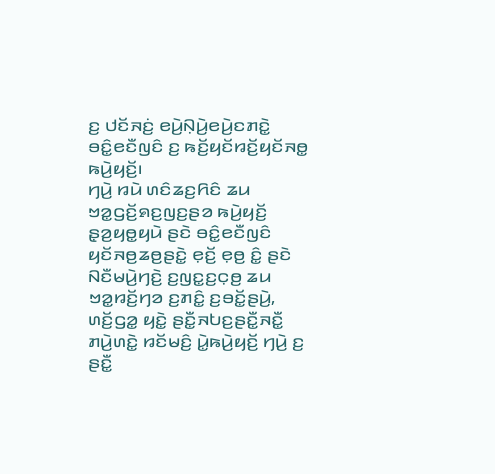ꤢ꤬ ꤓꤢꤩꤏꤢꤦ꤬ ꤕꤣꤧ꤬ꤡ꤫ꤣꤧ꤬ꤕꤣꤧ꤬ꤢꤊꤢꤧ꤭ ꤋꤢꤨ꤭ꤕꤢꤪꤜꤢꤨ ꤢ꤬ ꤒꤢꤩ꤬ꤟꤢꤩꤙꤢꤩ꤬ꤟꤢꤩꤏꤥ꤭ ꤒꤣꤧ꤬ꤟꤢꤩ꤬꤯
ꤚꤣꤧ꤬ ꤙꤣꤧ ꤛꤢꤨꤘꤢ꤬ꤖꤢꤨ ꤘꤣ ꤠꤤ꤭ꤞꤢꤩ꤬ꤎꤢ꤬ꤜꤢ꤬ꤔꤤ ꤒꤣꤧ꤬ꤟꤢꤩ꤬ ꤔ꤫ꤤ꤬ꤟꤥ꤭ꤟꤣꤧ ꤔꤢꤧ ꤋꤢꤨ꤭ꤕꤢꤪꤜꤢꤨ ꤟꤢꤩꤏꤥ꤬ꤘꤥ꤬ꤔꤢꤧ꤭ ꤕ꤫ꤢꤩ꤬ ꤕ꤫ꤥ꤬ ꤢꤨ꤭ ꤔꤢꤧ ꤡꤢꤪꤗꤣꤧ꤬ꤚꤢꤧ꤬ ꤢ꤬ꤜꤢ꤭ꤢ꤬ꤍ꤫ꤥ꤬ ꤘꤣ ꤠꤤ꤭ꤙꤢꤩ꤬ꤚꤤ ꤢ꤬ꤊꤢꤨ꤭ ꤢ꤬ꤋꤢꤩ꤭ꤔꤣꤧ꤬, ꤛꤢꤩ꤬ꤞꤤ꤭ ꤟꤢꤧ꤭ ꤔꤢꤪ꤭ꤏꤝꤢ꤬ꤔꤢꤪ꤭ꤏꤢꤪ꤭ ꤊꤣꤧ꤬ꤛꤢꤧ꤭ ꤙꤢꤩꤗꤢꤨ꤬ ꤣꤧ꤭ꤒꤣꤧ꤬ꤟꤢꤩ꤬ ꤚꤣꤧ꤬ ꤢ꤬ ꤔꤢꤪ꤭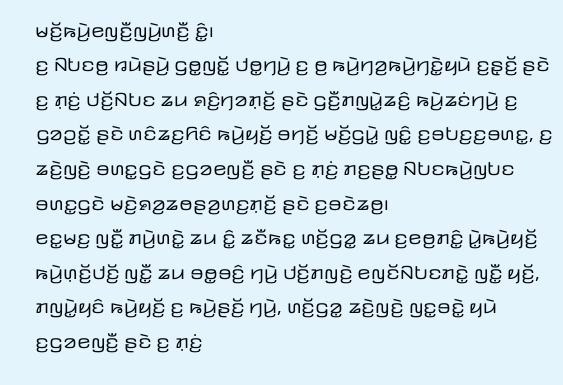ꤗꤢꤩ꤬ꤒꤣꤧ꤬ꤕꤜꤢꤪ꤬ꤜꤣꤧ꤬ꤛꤢꤪ꤬ ꤢꤨ꤭꤯
ꤢ꤬ ꤡꤝꤢꤥ꤬ ꤙꤣꤧꤔꤣꤧ꤬ ꤞꤥ꤭ꤜꤢꤩ꤭ ꤓꤥ꤭ꤚꤣꤧ꤬ ꤢ꤬ ꤥ꤬ ꤒꤣꤧ꤬ꤚꤤ꤬ꤒꤣꤧ꤬ꤚꤢꤧ꤭ꤟꤣꤧ ꤢ꤬ꤔ꤫ꤢꤩ꤬ ꤔꤢꤧ ꤢ꤬ ꤊ꤫ꤢꤦ꤬ ꤓꤢꤩ꤬ꤡꤝꤢ ꤘꤣ ꤎꤢꤨ꤬ꤚꤤꤊ꤫ꤢꤩ꤬ ꤔꤢꤧ ꤞꤢꤪ꤬ꤊꤜꤣꤧ꤭ꤘꤢꤨ꤬ ꤒꤣꤧ꤬ꤘꤢꤦꤚꤣꤧ꤬ ꤢ꤬ ꤞꤤꤑꤢꤩ꤭ ꤔꤢꤧ ꤛꤢꤨꤘꤢ꤬ꤖꤢꤨ ꤒꤣꤧ꤬ꤟꤢꤩ꤬ ꤋꤚꤢꤩ꤬ ꤗꤢꤩ꤬ꤞꤣꤧ꤭ ꤜꤢꤨ꤭ ꤢ꤬ꤋꤝꤢ꤬ꤢ꤬ꤋꤛꤢ꤭, ꤢ꤬ ꤘꤢꤧ꤬ꤜꤢꤧ꤬ ꤋꤛꤢ꤭ꤞꤢꤧ ꤢ꤬ꤞꤤꤕꤜꤢꤪ꤬ ꤔꤢꤧ ꤢ꤬ ꤊ꤫ꤢꤦ꤬ ꤊꤢ꤬ꤔꤥ꤭ ꤡꤝꤢꤒꤣꤧ꤬ꤜꤝꤢ ꤋꤛꤢ꤭ꤞꤢꤧ ꤗꤢꤧ꤬ꤎꤤ꤬ꤘꤥꤔꤤ꤬ꤛꤢ꤬ꤊ꤫ꤢꤩ꤬ ꤔꤢꤧ ꤢ꤬ꤋꤢꤧꤘꤥ꤬꤯
ꤕꤢ꤭ꤗꤢ꤬ ꤜꤢꤪ꤭ ꤊꤣꤧ꤬ꤛꤢꤧ꤭ ꤘꤣ ꤢꤨ꤭ ꤘꤢꤪꤒꤢ꤭ ꤛꤢꤩ꤬ꤞꤤ꤭ ꤘꤣ ꤢ꤬ꤕꤥ꤬ꤊꤢꤨ꤭ ꤣꤧ꤭ꤒꤣꤧ꤬ꤟꤢꤩ꤬ ꤒꤣꤧ꤬ꤛ꤫ꤢꤩ꤬ꤓꤢꤩ꤬ ꤜꤢꤪ꤭ ꤘꤣ ꤋꤥ꤭ꤋꤢꤨ꤬ ꤚꤣꤧ꤬ ꤓꤢꤩ꤬ꤊꤜꤢꤧ꤬ ꤕꤜꤢꤩꤡꤝꤢꤊꤢꤧ꤭ ꤜꤢꤪ꤭ ꤟꤢꤩ꤬, ꤊꤜꤣꤧ꤭ꤟꤢꤨ ꤒꤣꤧ꤬ꤟꤢꤩ꤬ ꤢ꤬ ꤒꤣꤧ꤬ꤔꤢꤩ꤬ ꤚꤣꤧ꤬, ꤛꤢꤩ꤬ꤞꤤ꤭ ꤘꤢꤧ꤬ꤜꤢꤧ꤬ ꤜꤢ꤭ꤋꤢꤧ꤭ ꤟꤣꤧ ꤢ꤬ꤞꤤꤕꤜꤢꤪ꤬ ꤔꤢꤧ ꤢ꤬ ꤊ꤫ꤢꤦ꤬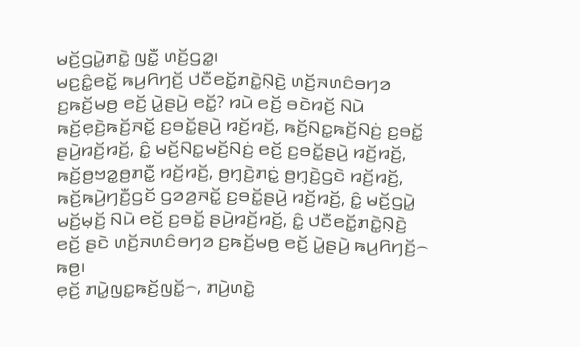ꤗꤢꤩ꤬ꤞꤣꤧ꤭ꤊꤢꤧ꤭ ꤜꤢꤪ꤭ ꤛꤢꤩ꤬ꤞꤤ꤭꤯
ꤗꤢ꤬ꤢꤨ꤭ꤕꤢꤩ꤭ ꤒꤣ꤬ꤖꤚꤢꤩ꤬ ꤓꤢꤪꤕꤢꤩ꤭ꤊꤢꤧ꤭ꤡ꤫ꤢꤧ꤬ ꤛꤢꤩ꤬ꤏꤛꤢꤨꤋꤚꤤ ꤢ꤬ꤒꤢꤩ꤬ꤗꤥ꤬ ꤕꤢꤩ꤬ ꤣꤧ꤭ꤔꤣꤧ꤬ ꤕꤢꤩ꤭? ꤙꤣꤧ ꤕꤢꤩ꤬ ꤋꤢꤧꤙꤢꤩ꤬ ꤡꤣꤧ ꤒꤢꤩ꤬ꤕ꤫ꤢꤧ꤬ꤒꤢꤩ꤬ꤏꤢꤩ꤭ ꤢ꤬ꤋꤢꤩ꤭ꤔꤣꤧ꤬ ꤙꤢꤩ꤬ꤙꤢꤩ꤬, ꤒꤢꤩ꤬ꤡꤢ꤭ꤒꤢꤩ꤬ꤡꤢꤦ꤬ ꤢ꤬ꤋꤢꤩ꤭ ꤔꤣꤧ꤬ꤙꤢꤩ꤬ꤙꤢꤩ꤬, ꤢꤨ꤭ ꤗꤢꤩ꤬ꤡꤢ꤭ꤗꤢꤩ꤬ꤡꤢꤦ꤬ ꤕꤢꤩ꤬ ꤢ꤬ꤋꤢꤩ꤭ꤔꤣꤧ꤬ ꤙꤢꤩ꤬ꤙꤢꤩ꤬, ꤒꤢꤩ꤬ꤥ꤬ꤠꤤ꤭ꤥ꤬ꤊꤢꤪ꤭ ꤙꤢꤩ꤬ꤙꤢꤩ꤬, ꤥ꤬ꤚ꤫ꤢꤧ꤬ꤊꤢꤦ꤭ ꤥ꤬ꤚ꤫ꤢꤧ꤬ꤞꤢꤧ ꤙꤢꤩ꤬ꤙꤢꤩ꤬, ꤒꤢꤩ꤬ꤒꤣꤧ꤬ꤚꤢꤪ꤬ꤞꤢꤩ ꤞꤤꤤ꤬ꤏꤢꤩ꤭ ꤢ꤬ꤋꤢꤩ꤭ꤔꤣꤧ꤬ ꤙꤢꤩ꤬ꤙꤢꤩ꤬, ꤢꤨ꤭ ꤗꤢꤩ꤬ꤞꤣꤧ꤭ ꤗꤢꤩ꤬ꤗ꤫ꤢꤩ꤬ ꤡꤣꤧ ꤕꤢꤩ꤬ ꤢ꤬ꤋꤢꤩ꤭ ꤔꤣꤧ꤬ꤙꤢꤩ꤬ꤙꤢꤩ꤬, ꤢꤨ꤭ ꤓꤢꤪꤕꤢꤩ꤭ꤊꤢꤧ꤭ꤡ꤫ꤢꤧ꤬ ꤕꤢꤩ꤬ ꤔꤢꤧ ꤛꤢꤩ꤬ꤏꤛꤢꤨꤋꤚꤤ ꤢ꤬ꤒꤢꤩ꤬ꤗꤥ꤬ ꤕꤢꤩ꤬ ꤣꤧ꤭ꤔꤣꤧ꤬ ꤒꤣ꤬ꤖꤚꤢꤩ꤬꤮ ꤒꤥ꤬꤯
ꤕ꤫ꤢꤩ꤬ ꤊꤣꤧ꤭ꤜꤢ꤭ꤒꤢꤩ꤬ꤜꤢꤩ꤭꤮, ꤊꤣꤧ꤬ꤛꤢꤧ꤭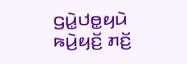ꤞꤣꤧ꤭ꤓꤥ꤭ꤟꤣꤧ ꤒꤣꤧ꤬ꤟꤢꤩ꤬ ꤊꤢꤩ꤬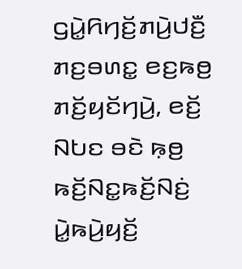ꤞꤣꤧ꤭ꤖꤚꤢꤩ꤬ꤊꤣꤧ꤬ꤓꤢꤪ꤬ ꤊꤢ꤬ꤋꤛꤢ꤭ ꤕꤢ꤬ꤒꤥ꤬ ꤊꤢꤩ꤬ꤟꤢꤩꤚꤣꤧ꤬, ꤕꤢꤩ꤬ ꤡꤝꤢ ꤋꤢꤧ ꤒ꤫ꤥ꤬ ꤒꤢꤩ꤬ꤡꤢ꤭ꤒꤢꤩ꤬ꤡꤢꤦ꤬ ꤣꤧ꤭ꤒꤣꤧ꤬ꤟꤢꤩ꤬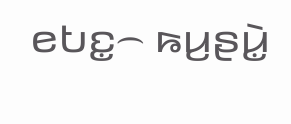ꤕꤝꤢ꤭꤮ ꤒꤣ꤬ꤔꤣꤧ꤭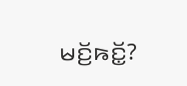ꤗꤢꤩ꤬ꤒꤢꤩ꤭?